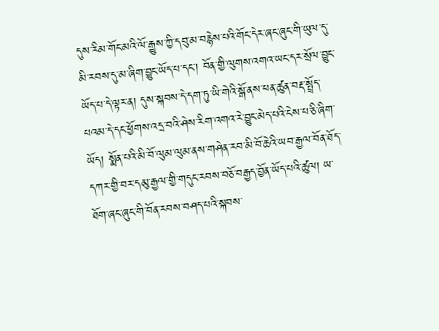དུས་རིམ་གོང་མའི་ལོ་རྒྱུས་ཀྱི་དབུ་མ་བརྙེས་པའི་གོང་དེར་ཞང་ཞུང་གི་ཡུལ་དུ་མི་རབས་དུ་མ་ཞིག་བྱུང་ཡོད་པ་དང་། བོན་གྱི་ལུགས་འགའ་ཡང་དར་སྲོལ་བྱུང་ཡོད་པ་དེ་ལྟར་ན། དུས་སྐབས་དེ་དག་ཏུ་ཡི་གེའི་སྒོ་ནས་ཕན་ཚུན་བརྡ་སྤྲོད་པའམ་དེ་དང་ཕྱོགས་འདྲ་བའི་ཤེས་རིག་འགའ་རེ་བྱུང་མེད་པའི་ངེས་པ་ཅི་ཞིག་ཡོད། སྨོན་པའི་མི་བོ་ལུམ་ལུམ་ནས་གཤེན་རབ་མི་བོ་ཆེའི་ཡབ་རྒྱལ་བོན་ཐོད་དཀར་གྱི་བར་དམུ་རྒྱལ་གྱི་གདུང་རབས་བཅོ་བརྒྱད་བྱོན་ཡོད་པའི་ཚུལ། ཡ་ཐོག་ཞང་ཞུང་གི་བོན་རབས་བཤད་པའི་སྐབས་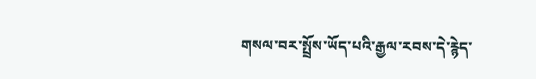གསལ་བར་སྤྲོས་ཡོད་པའི་རྒྱལ་རབས་དེ་རྙེད་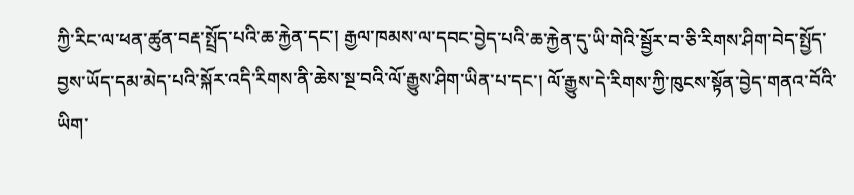ཀྱི་རིང་ལ་ཕན་ཚུན་བརྡ་སྤྲོད་པའི་ཆ་རྐྱེན་དང་། རྒྱལ་ཁམས་ལ་དབང་བྱེད་པའི་ཆ་རྐྱེན་དུ་ཡི་གེའི་སྦྱོར་བ་ཅི་རིགས་ཤིག་བེད་སྤྱོད་བྱས་ཡོད་དམ་མེད་པའི་སྐོར་འདི་རིགས་ནི་ཆེས་སྔ་བའི་ལོ་རྒྱུས་ཤིག་ཡིན་པ་དང་། ལོ་རྒྱུས་དེ་རིགས་ཀྱི་ཁུངས་སྟོན་བྱེད་གནའ་བོའི་ཡིག་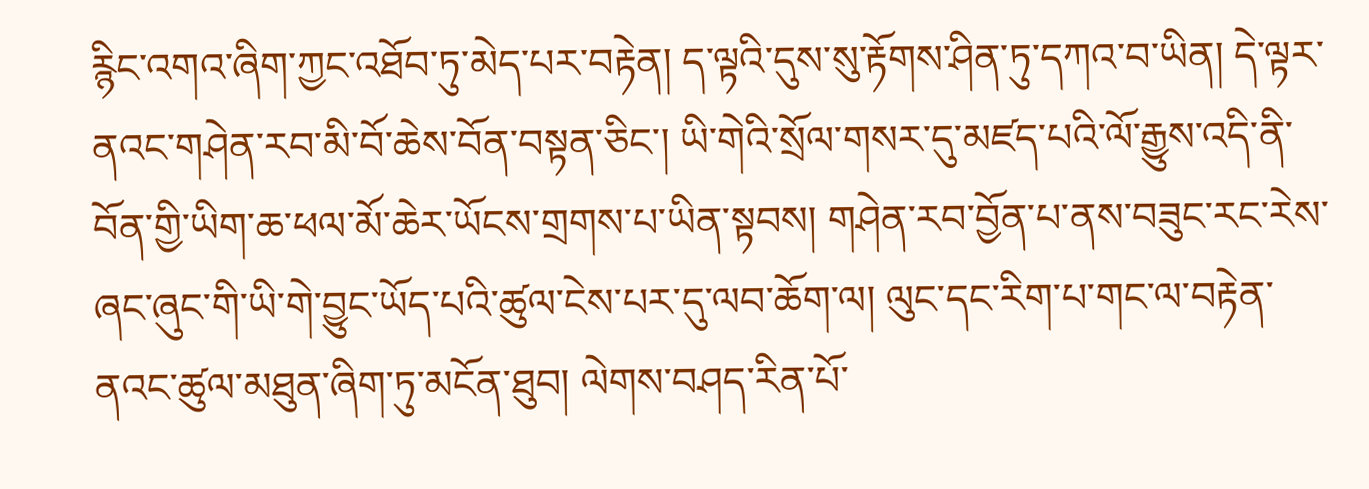རྙིང་འགའ་ཞིག་ཀྱང་འཐོབ་ཏུ་མེད་པར་བརྟེན། ད་ལྟའི་དུས་སུ་རྟོགས་ཤིན་ཏུ་དཀའ་བ་ཡིན། དེ་ལྟར་ནའང་གཤེན་རབ་མི་བོ་ཆེས་བོན་བསྟན་ཅིང་། ཡི་གེའི་སྲོལ་གསར་དུ་མཛད་པའི་ལོ་རྒྱུས་འདི་ནི་བོན་གྱི་ཡིག་ཆ་ཕལ་མོ་ཆེར་ཡོངས་གྲགས་པ་ཡིན་སྟབས། གཤེན་རབ་བྱོན་པ་ནས་བཟུང་རང་རེས་ཞང་ཞུང་གི་ཡི་གེ་བྱུང་ཡོད་པའི་ཚུལ་ངེས་པར་དུ་ལབ་ཆོག་ལ། ལུང་དང་རིག་པ་གང་ལ་བརྟེན་ནའང་ཚུལ་མཐུན་ཞིག་ཏུ་མངོན་ཐུབ། ལེགས་བཤད་རིན་པོ་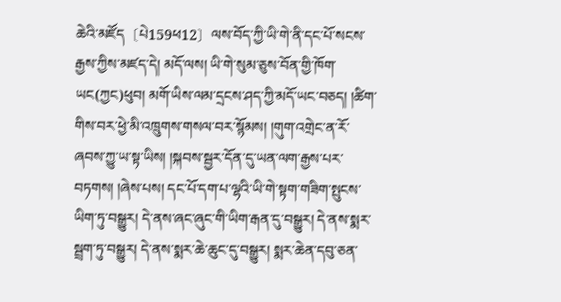ཆེའི་མཛོད〔པེ159ཕ12〕ལས་བོད་ཀྱི་ཡི་གེ་ནི་དང་པོ་སངས་རྒྱས་ཀྱིས་མཛད་དེ། མདོ་ལས། ཡི་གེ་སུམ་ཅུས་བོན་གྱི་ཁོག་ཡང(ཀྱང)ཕུབ། མགོ་ཡིས་ལམ་དྲངས་ཤད་ཀྱི་མདོ་ཡང་བཅད། །ཚིག་གིས་བར་ཕྱེ་མི་འཁྲུགས་གསལ་བར་སྙོམས། །གུག་འགྲེང་ན་རོ་ཞབས་ཀྱུ་ཡ་སྟ་ཡིས། །སྐབས་སྦྱར་དོན་དུ་ཡན་ལག་རྒྱས་པར་བཏགས། །ཞེས་པས། དང་པོ་དག་པ་ལྷའི་ཡི་གེ་སྟག་གཟིག་སྤུངས་ཡིག་ཏུ་བསྒྱུར། དེ་ནས་ཞང་ཞུང་གི་ཡིག་རྒན་དུ་བསྒྱུར། དེ་ནས་སྨར་སྦྲག་ཏུ་བསྒྱུར། དེ་ནས་སྨར་ཆེ་ཆུང་དུ་བསྒྱུར། སྨར་ཆེན་དབུ་ཅན་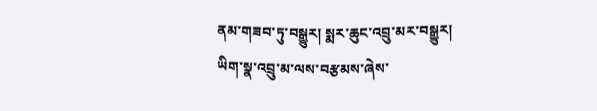ནམ་གཟབ་ཏུ་བསྒྱུར། སྨར་ཆུང་འབྲུ་མར་བསྒྱུར། ཡིག་སྣ་འབྲུ་མ་ལས་བརྩམས་ཞེས་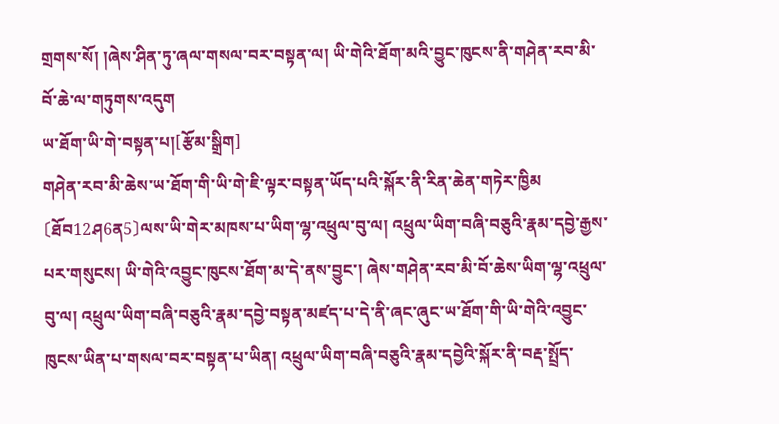གྲགས་སོ། །ཞེས་ཤིན་ཏུ་ཞལ་གསལ་བར་བསྟན་ལ། ཡི་གེའི་ཐོག་མའི་བྱུང་ཁུངས་ནི་གཤེན་རབ་མི་བོ་ཆེ་ལ་གཏུགས་འདུག
ཡ་ཐོག་ཡི་གེ་བསྟན་པ།[རྩོམ་སྒྲིག]
གཤེན་རབ་མི་ཆེས་ཡ་ཐོག་གི་ཡི་གེ་ཇི་ལྟར་བསྟན་ཡོད་པའི་སྐོར་ནི་རིན་ཆེན་གཏེར་ཁྱིམ〔ཐོབ12ཤ6ན5〕ལས་ཡི་གེར་མཁས་པ་ཡིག་ལྷ་འཕྲུལ་བུ་ལ། འཕྲུལ་ཡིག་བཞི་བཅུའི་རྣམ་དབྱེ་རྒྱས་པར་གསུངས། ཡི་གེའི་འབྱུང་ཁུངས་ཐོག་མ་དེ་ནས་བྱུང་། ཞེས་གཤེན་རབ་མི་བོ་ཆེས་ཡིག་ལྷ་འཕྲུལ་བུ་ལ། འཕྲུལ་ཡིག་བཞི་བཅུའི་རྣམ་དབྱེ་བསྟན་མཛད་པ་དེ་ནི་ཞང་ཞུང་ཡ་ཐོག་གི་ཡི་གེའི་འབྱུང་ཁུངས་ཡིན་པ་གསལ་བར་བསྟན་པ་ཡིན། འཕྲུལ་ཡིག་བཞི་བཅུའི་རྣམ་དབྱེའི་སྐོར་ནི་བརྡ་སྤྲོད་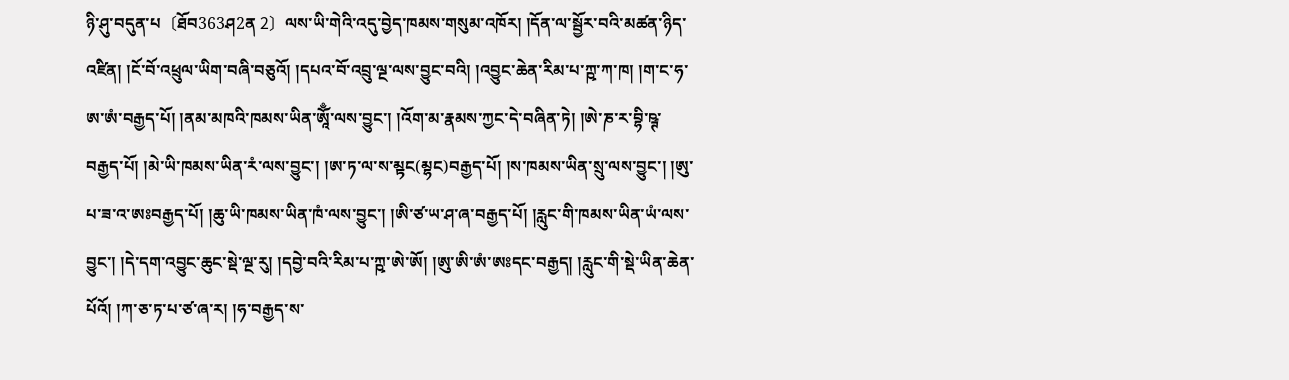ཉི་ཤུ་བདུན་པ〔ཐོབ363ཤ2ན 2〕ལས་ཡི་གེའི་འདུ་བྱེད་ཁམས་གསུམ་འཁོར། །དོན་ལ་སྦྱོར་བའི་མཚན་ཉིད་འཛིན། །ངོ་བོ་འཕྲུལ་ཡིག་བཞི་བཅུའོ། །དཔའ་བོ་འབྲུ་ལྔ་ལས་བྱུང་བའི། །འབྱུང་ཆེན་རིམ་པ་ཀྵ་ཀ་ཁ། །ག་ང་ཧ་ཨ་ཨཾ་བརྒྱད་པོ། །ནམ་མཁའི་ཁམས་ཡིན་ཨཱོྃ་ལས་བྱུང་། །འོག་མ་རྣམས་ཀྱང་དེ་བཞིན་ཏེ། །ཨེ་ཎ་ར་བྷི་ཥྚ་བརྒྱད་པོ། །མེ་ཡི་ཁམས་ཡིན་རཾ་ལས་བྱུང་། །ཨ་ཏ་ལ་ས་མྟང(མྷང)བརྒྱད་པོ། །ས་ཁམས་ཡིན་སྲུ་ལས་བྱུང་། །ཨུ་པ་ཟ་འ་ཨཿབརྒྱད་པོ། །ཆུ་ཡི་ཁམས་ཡིན་ཁཾ་ལས་བྱུང་། །ཨི་ཙ་ཡ་ཤ་ཞ་བརྒྱད་པོ། །རླུང་གི་ཁམས་ཡིན་ཡཾ་ལས་བྱུང་། །དེ་དག་འབྱུང་ཆུང་སྡེ་ལྔ་རུ། །དབྱེ་བའི་རིམ་པ་ཀྵ་ཨེ་ཨོ། །ཨུ་ཨི་ཨཾ་ཨཿདང་བརྒྱད། །རླུང་གི་སྡེ་ཡིན་ཆེན་པོའོ། །ཀ་ཅ་ཏ་པ་ཙ་ཞ་ར། །ཧ་བརྒྱད་ས་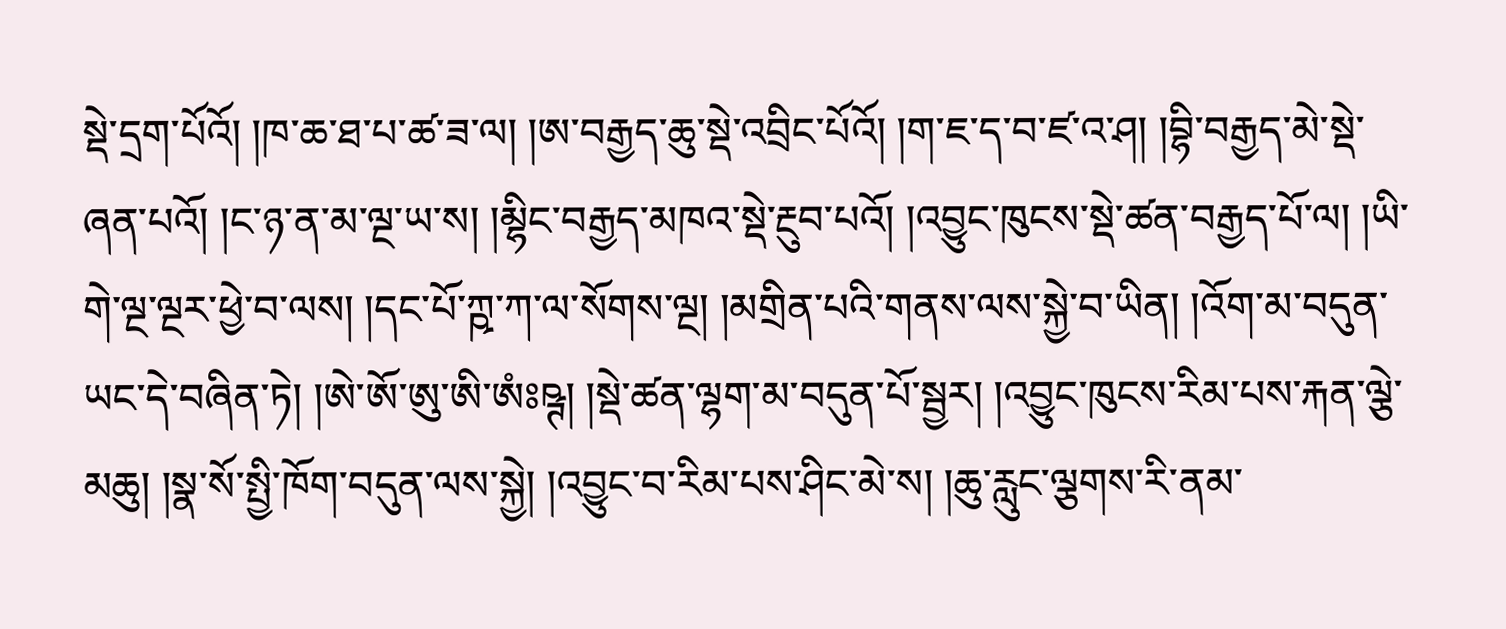སྡེ་དྲག་པོའོ། །ཁ་ཆ་ཐ་པ་ཚ་ཟ་ལ། །ཨ་བརྒྱད་ཆུ་སྡེ་འབྲིང་པོའོ། །ག་ཇ་ད་བ་ཛ་འ་ཤ། །བྷི་བརྒྱད་མེ་སྡེ་ཞན་པའོ། །ང་ཉ་ན་མ་ལྔ་ཡ་ས། །མྷིང་བརྒྱད་མཁའ་སྡེ་རྔུབ་པའོ། །འབྱུང་ཁུངས་སྡེ་ཚན་བརྒྱད་པོ་ལ། །ཡི་གེ་ལྔ་ལྔར་ཕྱེ་བ་ལས། །དང་པོ་ཀྵ་ཀ་ལ་སོགས་ལྔ། །མགྲིན་པའི་གནས་ལས་སྐྱེ་བ་ཡིན། །འོག་མ་བདུན་ཡང་དེ་བཞིན་ཏེ། །ཨེ་ཨོ་ཨུ་ཨི་ཨཾཿཥྚ། །སྡེ་ཚན་ལྷག་མ་བདུན་པོ་སྦྱར། །འབྱུང་ཁུངས་རིམ་པས་རྐན་ལྕེ་མཆུ། །སྣ་སོ་སྤྱི་ཁོག་བདུན་ལས་སྐྱེ། །འབྱུང་བ་རིམ་པས་ཤིང་མེ་ས། །ཆུ་རླུང་ལྕགས་རི་ནམ་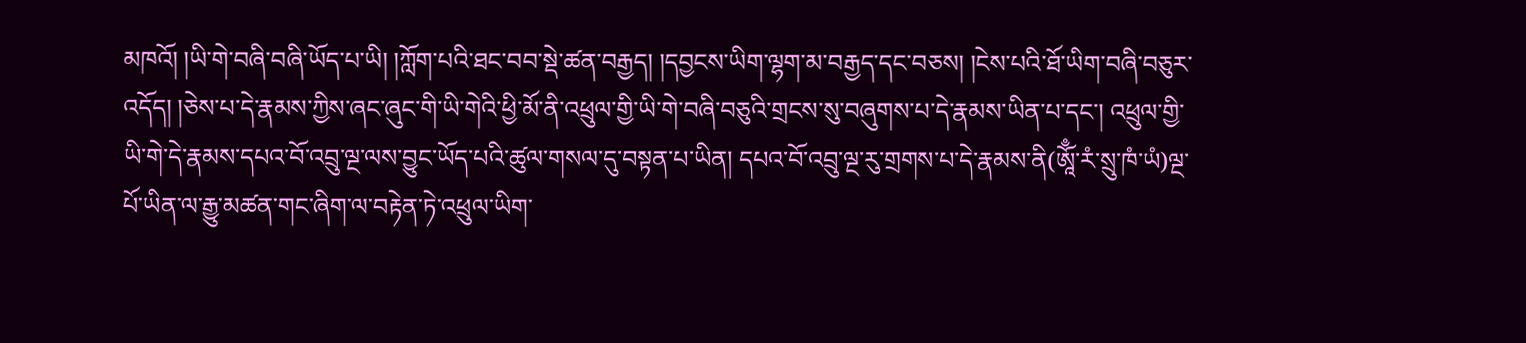མཁའོ། །ཡི་གེ་བཞི་བཞི་ཡོད་པ་ཡི། །ཀློག་པའི་ཐང་བབ་སྡེ་ཚན་བརྒྱད། །དབྱངས་ཡིག་ལྷག་མ་བརྒྱད་དང་བཅས། །ངེས་པའི་ཐོ་ཡིག་བཞི་བཅུར་འདོད། །ཅེས་པ་དེ་རྣམས་ཀྱིས་ཞང་ཞུང་གི་ཡི་གེའི་ཕྱི་མོ་ནི་འཕྲུལ་གྱི་ཡི་གེ་བཞི་བཅུའི་གྲངས་སུ་བཞུགས་པ་དེ་རྣམས་ཡིན་པ་དང་། འཕྲུལ་གྱི་ཡི་གེ་དེ་རྣམས་དཔའ་བོ་འབྲུ་ལྔ་ལས་བྱུང་ཡོད་པའི་ཚུལ་གསལ་དུ་བསྟན་པ་ཡིན། དཔའ་བོ་འབྲུ་ལྔ་རུ་གྲགས་པ་དེ་རྣམས་ནི(ཨཱོྃ་རཾ་སྲུ་ཁཾ་ཡཾ)ལྔ་པོ་ཡིན་ལ་རྒྱུ་མཚན་གང་ཞིག་ལ་བརྟེན་ཏེ་འཕྲུལ་ཡིག་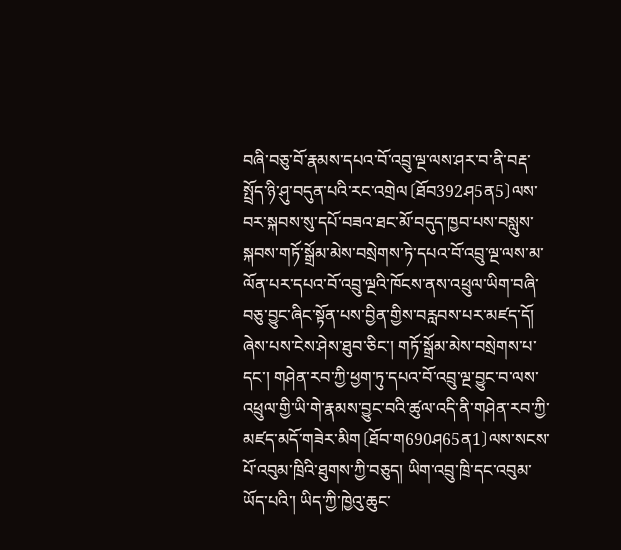བཞི་བཅུ་བོ་རྣམས་དཔའ་བོ་འབྲུ་ལྔ་ལས་ཤར་བ་ནི་བརྡ་སྤྲོད་ཉི་ཤུ་བདུན་པའི་རང་འགྲེལ〔ཐོབ392ཤ5ན5〕ལས་བར་སྐབས་སུ་དཔོ་བཟའ་ཐང་མོ་བདུད་ཁྱབ་པས་བསླུས་སྐབས་གཏོ་སྒྲོམ་མེས་བསྲེགས་ཏེ་དཔའ་བོ་འབྲུ་ལྔ་ལས་མ་ལོན་པར་དཔའ་བོ་འབྲུ་ལྔའི་ཁོངས་ནས་འཕྲུལ་ཡིག་བཞི་བཅུ་བྱུང་ཞིང་སྟོན་པས་བྱིན་གྱིས་བརླབས་པར་མཛད་དོ། ཞེས་པས་ངེས་ཤེས་ཐུབ་ཅིང་། གཏོ་སྒྲོམ་མེས་བསྲེགས་པ་དང་། གཤེན་རབ་ཀྱི་ཕྱག་ཏུ་དཔའ་བོ་འབྲུ་ལྔ་བྱུང་བ་ལས་འཕྲུལ་གྱི་ཡི་གེ་རྣམས་བྱུང་བའི་ཚུལ་འདི་ནི་གཤེན་རབ་ཀྱི་མཛད་མདོ་གཟེར་མིག〔ཐོབ་ག690ཤ65ན1〕ལས་སངས་པོ་འབུམ་ཁྲིའི་ཐུགས་ཀྱི་བཅུད། ཡིག་འབྲུ་ཁྲི་དང་འབུམ་ཡོད་པའི་། ཡིད་ཀྱི་ཁྱེའུ་ཆུང་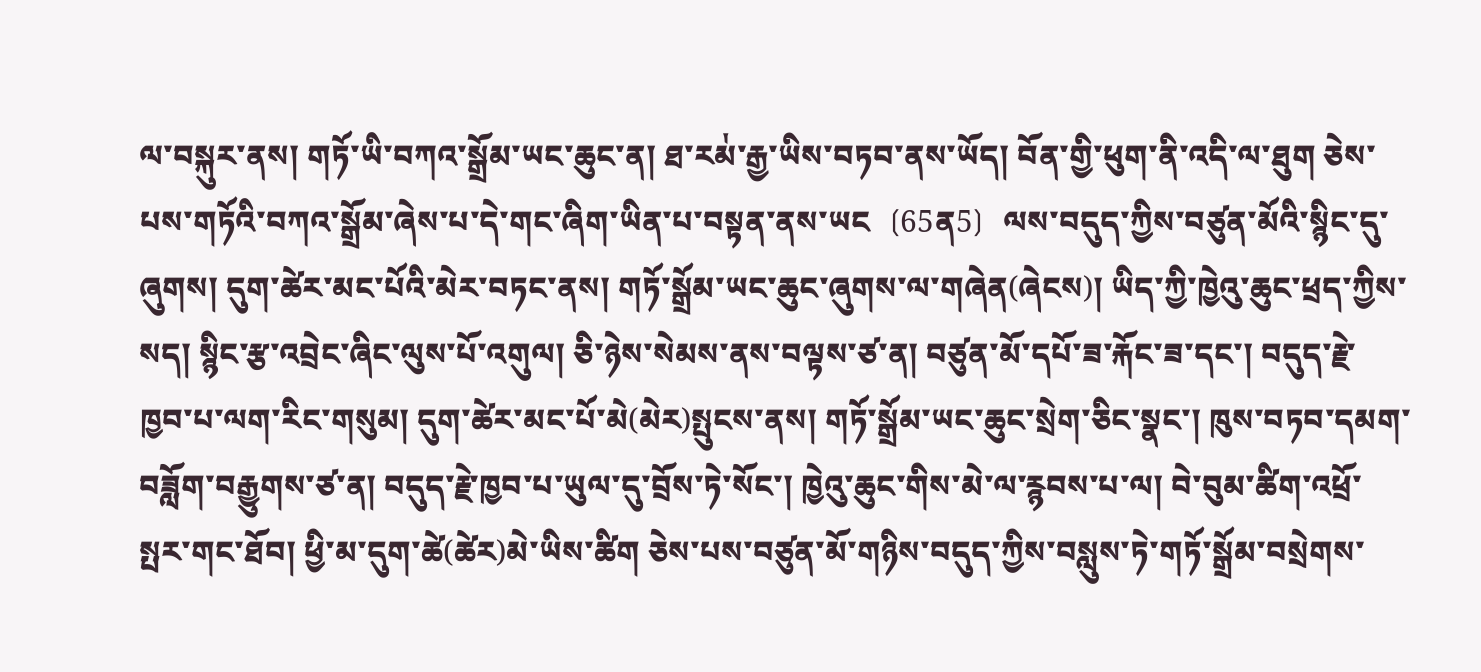ལ་བསྐུར་ནས། གཏོ་ཡི་བཀའ་སྒྲོམ་ཡང་ཆུང་ན། ཐ་རམ྇་རྒྱ་ཡིས་བཏབ་ནས་ཡོད། བོན་གྱི་ཕུག་ནི་འདི་ལ་ཐུག ཅེས་པས་གཏོའི་བཀའ་སྒྲོམ་ཞེས་པ་དེ་གང་ཞིག་ཡིན་པ་བསྟན་ནས་ཡང〔65ན5〕ལས་བདུད་ཀྱིས་བཙུན་མོའི་སྙིང་དུ་ཞུགས། དུག་ཚེར་མང་པོའི་མེར་བཏང་ནས། གཏོ་སྒྲོམ་ཡང་ཆུང་ཞུགས་ལ་གཞེན(ཞེངས)། ཡིད་ཀྱི་ཁྱེའུ་ཆུང་ཕྲད་ཀྱིས་སད། སྙིང་རྩ་འབྲེང་ཞིང་ལུས་པོ་འགུལ། ཅི་ཉེས་སེམས་ནས་བལྟས་ཙ་ན། བཙུན་མོ་དཔོ་ཟ་རྐོང་ཟ་དང་། བདུད་རྗེ་ཁྱབ་པ་ལག་རིང་གསུམ། དུག་ཚེར་མང་པོ་མེ(མེར)སྤུངས་ནས། གཏོ་སྒྲོམ་ཡང་ཆུང་སྲེག་ཅིང་སྣང་། ཁུས་བཏབ་དམག་བཟློག་བརྒྱུགས་ཙ་ན། བདུད་རྗེ་ཁྱབ་པ་ཡུལ་དུ་བྲོས་ཏེ་སོང་། ཁྱེའུ་ཆུང་གིས་མེ་ལ་རྙབས་པ་ལ། བེ་བུམ་ཚིག་འཕྲོ་སྤར་གང་ཐོབ། ཕྱི་མ་དུག་ཚེ(ཚེར)མེ་ཡིས་ཚིག ཅེས་པས་བཙུན་མོ་གཉིས་བདུད་ཀྱིས་བསླུས་ཏེ་གཏོ་སྒྲོམ་བསྲེགས་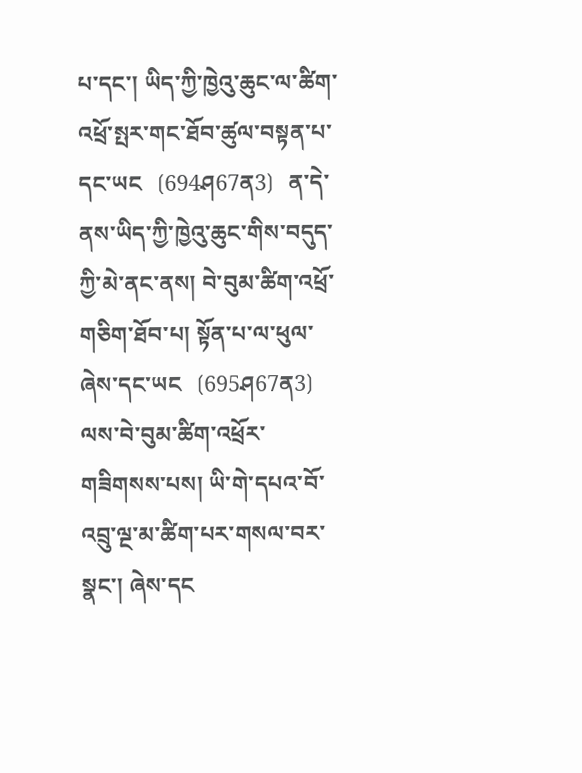པ་དང་། ཡིད་ཀྱི་ཁྱེའུ་ཆུང་ལ་ཚིག་འཕྲོ་སྤར་གང་ཐོབ་ཚུལ་བསྟན་པ་དང་ཡང〔694ཤ67ན3〕ན་དེ་ནས་ཡིད་ཀྱི་ཁྱེའུ་ཆུང་གིས་བདུད་ཀྱི་མེ་ནང་ནས། བེ་བུམ་ཚིག་འཕྲོ་གཅིག་ཐོབ་པ། སྟོན་པ་ལ་ཕུལ་ཞེས་དང་ཡང〔695ཤ67ན3〕ལས་བེ་བུམ་ཚིག་འཕྲོར་གཟིགསས་པས། ཡི་གེ་དཔའ་བོ་འབྲུ་ལྔ་མ་ཚིག་པར་གསལ་བར་སྣང་། ཞེས་དང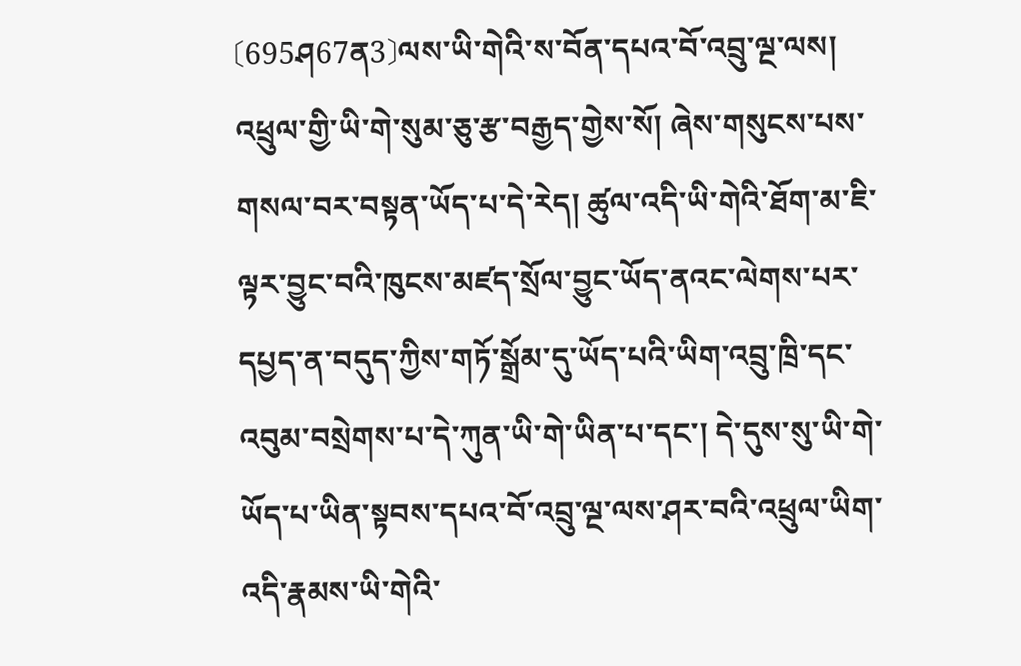〔695ཤ67ན3〕ལས་ཡི་གེའི་ས་བོན་དཔའ་བོ་འབྲུ་ལྔ་ལས། འཕྲུལ་གྱི་ཡི་གེ་སུམ་ཅུ་རྩ་བརྒྱད་གྱེས་སོ། ཞེས་གསུངས་པས་གསལ་བར་བསྟན་ཡོད་པ་དེ་རེད། ཚུལ་འདི་ཡི་གེའི་ཐོག་མ་ཇི་ལྟར་བྱུང་བའི་ཁུངས་མཛད་སྲོལ་བྱུང་ཡོད་ནའང་ལེགས་པར་དཔྱད་ན་བདུད་ཀྱིས་གཏོ་སྒྲོམ་དུ་ཡོད་པའི་ཡིག་འབྲུ་ཁྲི་དང་འབུམ་བསྲེགས་པ་དེ་ཀུན་ཡི་གེ་ཡིན་པ་དང་། དེ་དུས་སུ་ཡི་གེ་ཡོད་པ་ཡིན་སྟབས་དཔའ་བོ་འབྲུ་ལྔ་ལས་ཤར་བའི་འཕྲུལ་ཡིག་འདི་རྣམས་ཡི་གེའི་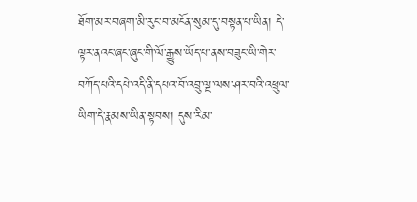ཐོག་མར་བཞག་མི་རུང་བ་མངོན་སུམ་དུ་བསྟན་པ་ཡིན། དེ་ལྟར་ནའང་ཞང་ཞུང་གི་ལོ་རྒྱུས་ཡོད་པ་ནས་བཟུང་ཡི་གེར་བཀོད་པའི་དཔེ་འདི་ནི་དཔའ་བོ་འབྲུ་ལྔ་ལས་ཤར་བའི་འཕྲུལ་ཡིག་དེ་རྣམས་ཡིན་སྟབས། དུས་རིམ་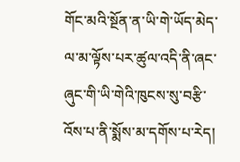གོང་མའི་སྔོན་ན་ཡི་གེ་ཡོད་མེད་ལ་མ་ལྟོས་པར་ཚུལ་འདི་ནི་ཞང་ཞུང་གི་ཡི་གེའི་ཁུངས་སུ་བརྩི་འོས་པ་ནི་སྨོས་མ་དགོས་པ་རེད།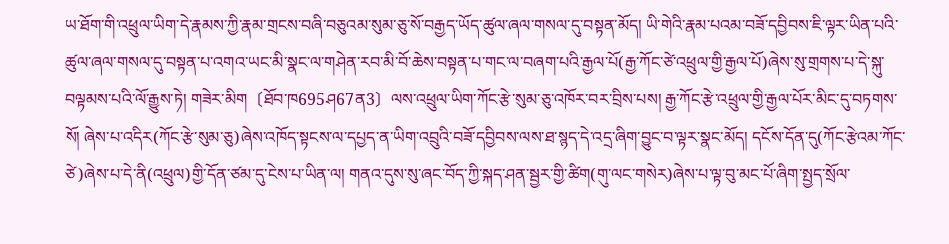ཡ་ཐོག་གི་འཕྲུལ་ཡིག་དེ་རྣམས་ཀྱི་རྣམ་གྲངས་བཞི་བཅུའམ་སུམ་ཅུ་སོ་བརྒྱད་ཡོད་ཚུལ་ཞལ་གསལ་དུ་བསྟན་མོད། ཡི་གེའི་རྣམ་པའམ་བཟོ་དབྱིབས་ཇི་ལྟར་ཡིན་པའི་ཚུལ་ཞལ་གསལ་དུ་བསྟན་པ་འགའ་ཡང་མི་སྣང་ལ་གཤེན་རབ་མི་བོ་ཆེས་བསྟན་པ་གང་ལ་བཞག་པའི་རྒྱལ་པོ(རྒྱ་ཀོང་ཙེ་འཕྲུལ་གྱི་རྒྱལ་པོ)ཞེས་སུ་གྲགས་པ་དེ་སྐུ་བལྟམས་པའི་ལོ་རྒྱུས་ཏེ། གཟེར་མིག〔ཐོབ་ཁ695ཤ67ན3〕ལས་འཕྲུལ་ཡིག་ཀོང་རྩེ་སུམ་ཅུ་འཁོར་བར་བྲིས་པས། རྒྱ་ཀོང་རྩེ་འཕྲུལ་གྱི་རྒྱལ་པོར་མིང་དུ་བཏགས་སོ། ཞེས་པ་འདིར(ཀོང་རྩེ་སུམ་ཅུ)ཞེས་འཁོད་སྟངས་ལ་དཔྱད་ན་ཡིག་འབྲུའི་བཟོ་དབྱིབས་ལས་ཐ་སྙད་དེ་འདྲ་ཞིག་བྱུང་བ་ལྟར་སྣང་མོད། དངོས་དོན་དུ(ཀོང་རྩེའམ་ཀོང་ཙེ)ཞེས་པ་དེ་ནི(འཕྲུལ)གྱི་དོན་ཙམ་དུ་ངེས་པ་ཡིན་ལ། གནའ་དུས་སུ་ཞང་བོད་ཀྱི་སྐད་ཤན་སྦྱར་གྱི་ཚིག(གུ་ལང་གསེར)ཞེས་པ་ལྟ་བུ་མང་པོ་ཞིག་སྤྱད་སྲོལ་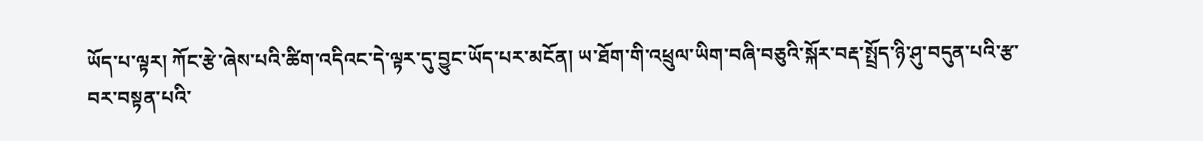ཡོད་པ་ལྟར། ཀོང་རྩེ་ཞེས་པའི་ཚིག་འདིའང་དེ་ལྟར་དུ་བྱུང་ཡོད་པར་མངོན། ཡ་ཐོག་གི་འཕྲུལ་ཡིག་བཞི་བཅུའི་སྐོར་བརྡ་སྤྲོད་ཉི་ཤུ་བདུན་པའི་རྩ་བར་བསྟན་པའི་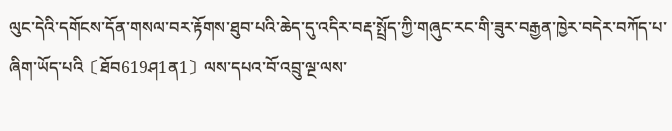ལུང་དེའི་དགོངས་དོན་གསལ་བར་རྟོགས་ཐུབ་པའི་ཆེད་དུ་འདིར་བརྡ་སྤྲོད་ཀྱི་གཞུང་རང་གི་ཟུར་བརྒྱན་ཁྱེར་བདེར་བཀོད་པ་ཞིག་ཡོད་པའི〔ཐོབ619ཤ1ན1〕ལས་དཔའ་བོ་འབྲུ་ལྔ་ལས་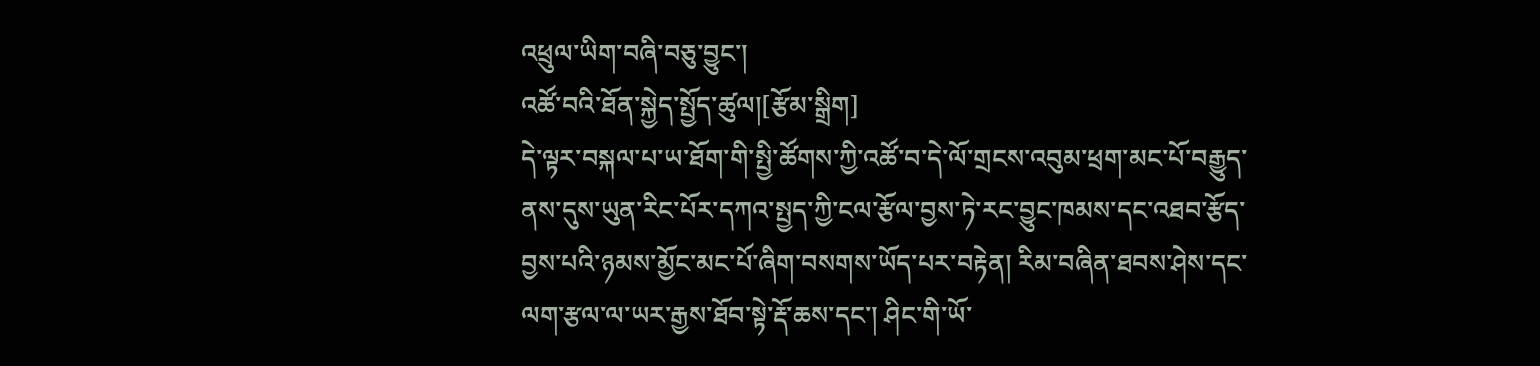འཕྲུལ་ཡིག་བཞི་བཅུ་བྱུང་།
འཚོ་བའི་ཐོན་སྐྱེད་སྤྱོད་ཚུལ།[རྩོམ་སྒྲིག]
དེ་ལྟར་བསྐལ་པ་ཡ་ཐོག་གི་སྤྱི་ཚོགས་ཀྱི་འཚོ་བ་དེ་ལོ་གྲངས་འབུམ་ཕྲག་མང་པོ་བརྒྱུད་ནས་དུས་ཡུན་རིང་པོར་དཀའ་སྤྱད་ཀྱི་ངལ་རྩོལ་བྱས་ཏེ་རང་བྱུང་ཁམས་དང་འཐབ་རྩོད་བྱས་པའི་ཉམས་མྱོང་མང་པོ་ཞིག་བསགས་ཡོད་པར་བརྟེན། རིམ་བཞིན་ཐབས་ཤེས་དང་ལག་རྩལ་ལ་ཡར་རྒྱས་ཐོབ་སྟེ་རྡོ་ཆས་དང་། ཤིང་གི་ཡོ་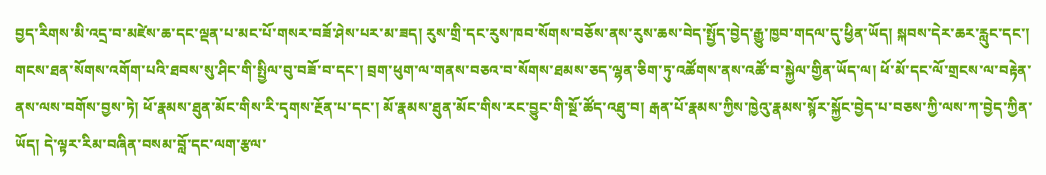བྱད་རིགས་མི་འདྲ་བ་མཛེས་ཆ་དང་ལྡན་པ་མང་པོ་གསར་བཟོ་ཤེས་པར་མ་ཟད། རུས་གྲི་དང་རུས་ཁབ་སོགས་བཅོས་ནས་རུས་ཆས་བེད་སྤྱོད་བྱེད་རྒྱུ་ཁྱབ་གདལ་དུ་ཕྱིན་ཡོད། སྐབས་དེར་ཆར་རླུང་དང་། གངས་ཐན་སོགས་འགོག་པའི་ཐབས་སུ་ཤིང་གི་སྤྱིལ་བུ་བཟོ་བ་དང་། བྲག་ཕུག་ལ་གནས་བཅའ་བ་སོགས་ཐམས་ཅད་ལྷན་ཅིག་ཏུ་འཚོགས་ནས་འཚོ་བ་སྐྱེལ་གྱིན་ཡོད་ལ། ཕོ་མོ་དང་ལོ་གྲངས་ལ་བརྟེན་ནས་ལས་བགོས་བྱས་ཏེ། ཕོ་རྣམས་ཐུན་མོང་གིས་རི་དྭགས་རྔོན་པ་དང་། མོ་རྣམས་ཐུན་མོང་གིས་རང་བྱུང་གི་སྔོ་ཚོད་འཐུ་བ། རྒན་པོ་རྣམས་ཀྱིས་ཁྱེའུ་རྣམས་སྙོར་སྐྱོང་བྱེད་པ་བཅས་ཀྱི་ལས་ཀ་བྱེད་ཀྱིན་ཡོད། དེ་ལྟར་རིམ་བཞིན་བསམ་བློ་དང་ལག་རྩལ་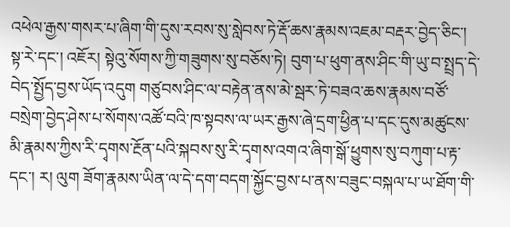འཕེལ་རྒྱས་གསར་པ་ཞིག་གི་དུས་རབས་སུ་སླེབས་ཏེ་རྡོ་ཆས་རྣམས་འཇམ་བརྡར་བྱེད་ཅིང་། སྟ་རེ་དང་། འཇོར། སྟེའུ་སོགས་ཀྱི་གཟུགས་སུ་བཅོས་ཏེ། བུག་པ་ཕུག་ནས་ཤིང་གི་ཡུ་བ་སྤྲད་དེ་བེད་སྤྱོད་བྱས་ཡོད་འདུག གཙུབས་ཤིང་ལ་བརྟེན་ནས་མེ་སྦར་ཏེ་བཟའ་ཆས་རྣམས་བཙོ་བསྲེག་བྱེད་ཤེས་པ་སོགས་འཚོ་བའི་ཁ་སྟབས་ལ་ཡར་རྒྱས་ཞེ་དྲག་ཕྱིན་པ་དང་དུས་མཚུངས་མི་རྣམས་ཀྱིས་རི་དྭགས་རྔོན་པའི་སྐབས་སུ་རི་དྭགས་འགའ་ཞིག་སྒོ་ཕྱུགས་སུ་བཀུག་པ་རྟ་དང་། ར། ལུག ཟོག་རྣམས་ཡིན་ལ་དེ་དག་བདག་སྐྱོང་བྱས་པ་ནས་བཟུང་བསྐལ་པ་ཡ་ཐོག་གི་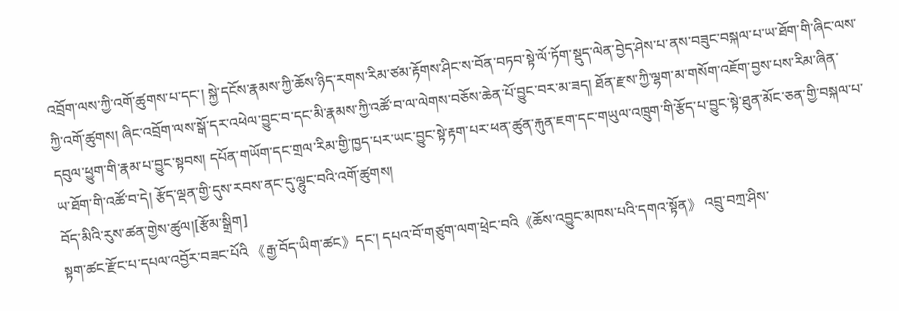འབྲོག་ལས་ཀྱི་འགོ་ཚུགས་པ་དང་། སྐྱེ་དངོས་རྣམས་ཀྱི་ཆོས་ཉིད་རགས་རིམ་ཙམ་རྟོགས་ཤིང་ས་བོན་བཏབ་སྟེ་ལོ་ཏོག་སྡུད་ལེན་བྱེད་ཤེས་པ་ནས་བཟུང་བསྐལ་པ་ཡ་ཐོག་གི་ཞིང་ལས་ཀྱི་འགོ་ཚུགས། ཞིང་འབྲོག་ལས་སྒོ་དར་འཕེལ་བྱུང་བ་དང་མི་རྣམས་ཀྱི་འཚོ་བ་ལ་ལེགས་བཅོས་ཆེན་པོ་བྱུང་བར་མ་ཟད། ཐོན་རྫས་ཀྱི་ལྷག་མ་གསོག་འཇོག་བྱས་པས་རིམ་ཞིན་དབུལ་ཕྱུག་གི་རྣམ་པ་བྱུང་སྟབས། དཔོན་གཡོག་དང་གྲལ་རིམ་གྱི་ཁྱད་པར་ཡང་བྱུང་སྟེ་རྟག་པར་ཕན་ཚུན་རྐུན་ཇག་དང་གཡུལ་འཁྲུག་གི་རྩོད་པ་བྱུང་སྟེ་ཐུན་མོང་ཅན་གྱི་བསྐལ་པ་ཡ་ཐོག་གི་འཚོ་བ་དེ། རྩོད་ལྡན་གྱི་དུས་རབས་ནང་དུ་ལྷུང་བའི་འགོ་ཚུགས།
བོད་མིའི་རུས་ཚན་གྱེས་ཚུལ།[རྩོམ་སྒྲིག]
སྟག་ཚང་རྫོང་པ་དཔལ་འབྱོར་བཟང་པོའི 《རྒྱ་བོད་ཡིག་ཚང》དང་། དཔའ་བོ་གཙུག་ལག་ཕྲེང་བའི《ཆོས་འབྱུང་མཁས་པའི་དགའ་སྟོན》 འབྲུ་བཀྲ་ཤིས་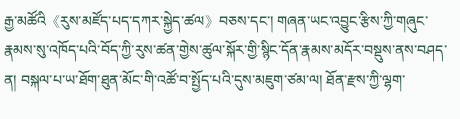རྒྱ་མཚོའི《རུས་མཛོད་པད་དཀར་སྐྱེད་ཚལ》བཅས་དང་། གཞན་ཡང་འབྱུང་རྩིས་ཀྱི་གཞུང་རྣམས་སུ་འཁོད་པའི་བོད་ཀྱི་རུས་ཚན་གྱེས་ཚུལ་སྐོར་གྱི་སྙིང་དོན་རྣམས་མདོར་བསྡུས་ནས་བཤད་ན། བསྐལ་པ་ཡ་ཐོག་ཐུན་མོང་གི་འཚོ་བ་སྤྱོད་པའི་དུས་མཇུག་ཙམ་ལ། ཐོན་རྫས་ཀྱི་ལྷག་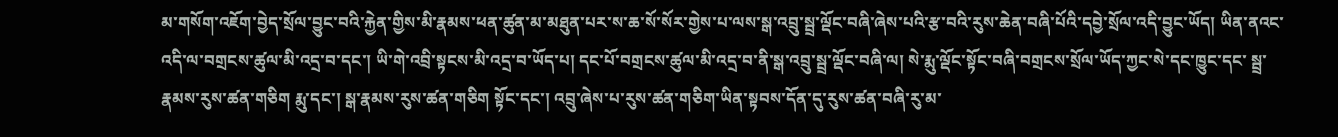མ་གསོག་འཇོག་བྱེད་སྲོལ་བྱུང་བའི་རྐྱེན་གྱིས་མི་རྣམས་ཕན་ཚུན་མ་མཐུན་པར་ས་ཆ་སོ་སོར་གྱེས་པ་ལས་སྒ་འབྲུ་སྦྲ་ལྡོང་བཞི་ཞེས་པའི་རྩ་བའི་རུས་ཆེན་བཞི་པོའི་དབྱེ་སྲོལ་འདི་བྱུང་ཡོད། ཡིན་ནའང་འདི་ལ་བགྲངས་ཚུལ་མི་འདྲ་བ་དང་། ཡི་གེ་འབྲི་སྟངས་མི་འདྲ་བ་ཡོད་པ། དང་པོ་བགྲངས་ཚུལ་མི་འདྲ་བ་ནི་སྒ་འབྲུ་སྦྲ་ལྡོང་བཞི་ལ། སེ་རྨུ་ལྡོང་སྟོང་བཞི་བགྲངས་སྲོལ་ཡོད་ཀྱང་སེ་དང་ཁྱུང་དང་ སྦྲ་རྣམས་རུས་ཚན་གཅིག རྨུ་དང་། སྒ་རྣམས་རུས་ཚན་གཅིག སྟོང་དང་། འབྲུ་ཞེས་པ་རུས་ཚན་གཅིག་ཡིན་སྟབས་དོན་དུ་རུས་ཚན་བཞི་རུ་མ་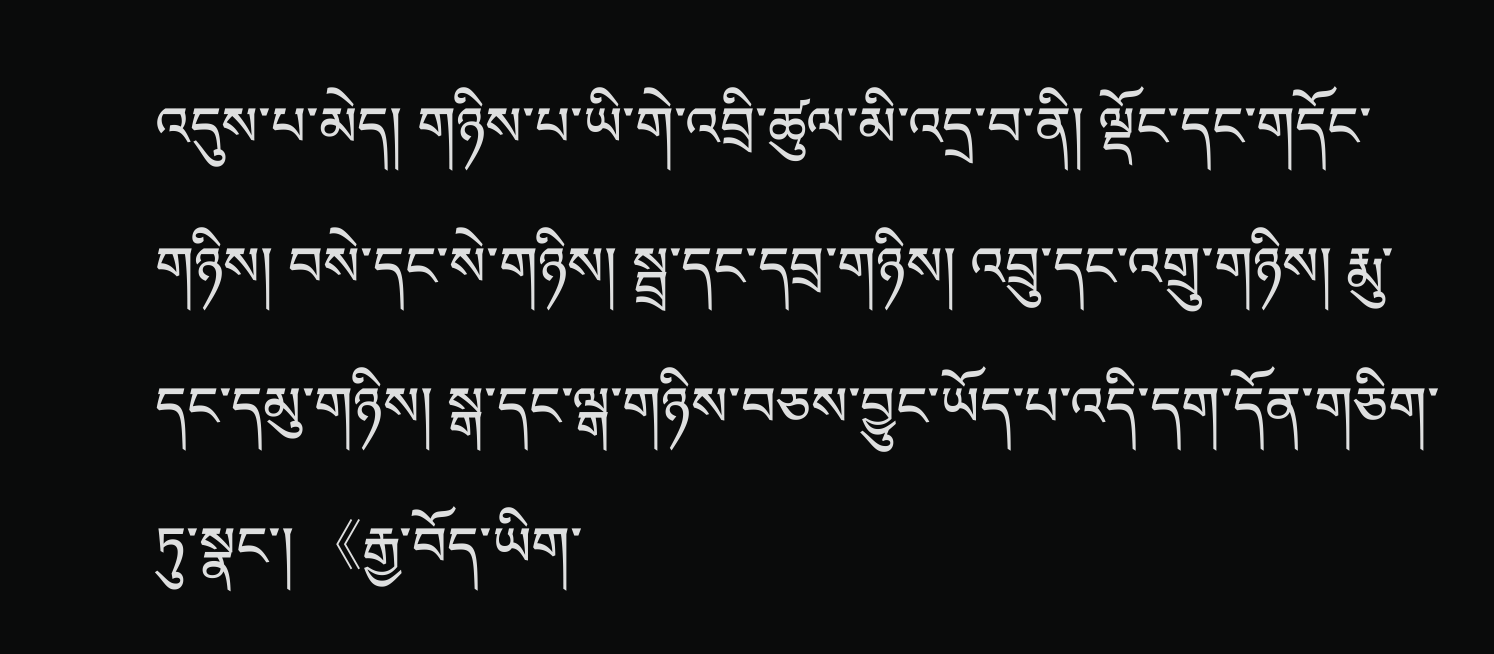འདུས་པ་མེད། གཉིས་པ་ཡི་གེ་འབྲི་ཚུལ་མི་འདྲ་བ་ནི། ལྡོང་དང་གདོང་གཉིས། བསེ་དང་སེ་གཉིས། སྦྲ་དང་དབྲ་གཉིས། འབྲུ་དང་འགྲུ་གཉིས། རྨུ་དང་དམུ་གཉིས། སྒ་དང་ལྒ་གཉིས་བཅས་བྱུང་ཡོད་པ་འདི་དག་དོན་གཅིག་ཏུ་སྣང་། 《རྒྱ་བོད་ཡིག་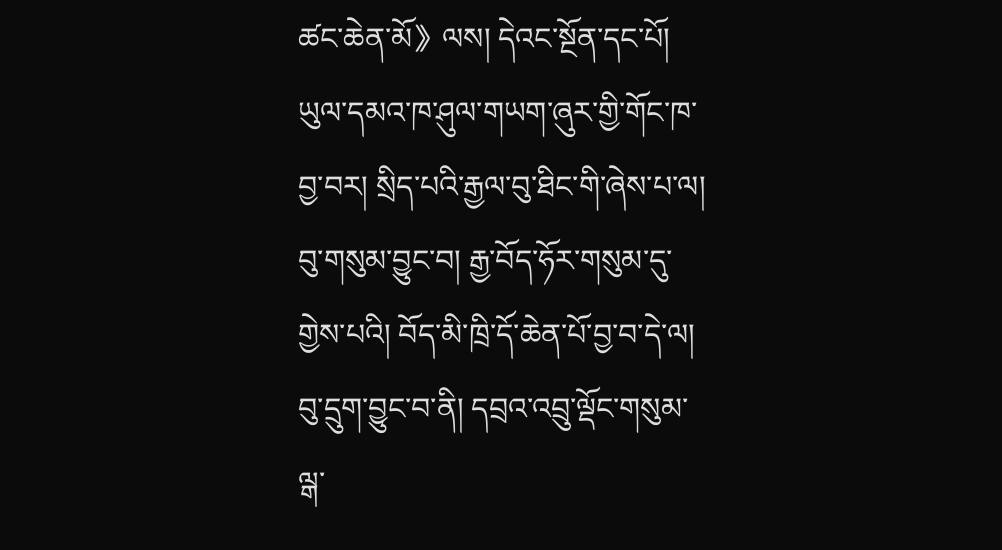ཚང་ཆེན་མོ》ལས། དེའང་སྔོན་དང་པོ། ཡུལ་དམའ་ཁ་ཤུལ་གཡག་ཞུར་གྱི་གོང་ཁ་བྱ་བར། སྲིད་པའི་རྒྱལ་བུ་ཐིང་གི་ཞེས་པ་ལ། བུ་གསུམ་བྱུང་བ། རྒྱ་བོད་ཧོར་གསུམ་དུ་གྱེས་པའི། བོད་མི་ཁྲི་དོ་ཆེན་པོ་བྱ་བ་དེ་ལ། བུ་དྲུག་བྱུང་བ་ནི། དབྲའ་འབྲུ་ལྡོང་གསུམ་ལྒ་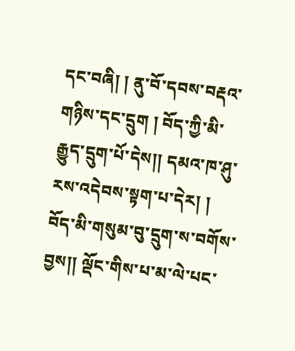དང་བཞི། ། ནུ་བོ་དབས་བརྡའ་གཉིས་དང་དྲུག ། བོད་ཀྱི་མི་རྒྱུད་དྲུག་པོ་དེས།། དམའ་ཁ་ཤུ་རས་འདེབས་སྟག་པ་དེར། ། བོད་མི་གསུམ་བུ་དྲུག་ས་བགོས་བྱས།། ལྡོང་གིས་པ་མ་ལེ་པང་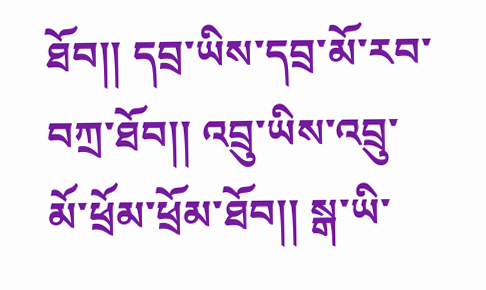ཐོབ།། དབྲ་ཡིས་དབྲ་མོ་རབ་བཀྲ་ཐོབ།། འབྲུ་ཡིས་འབྲུ་མོ་ཕྲོམ་ཕྲོམ་ཐོབ།། སྒ་ཡི་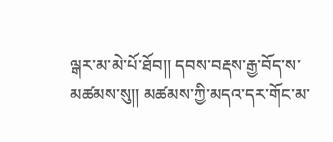ལྒར་མ་མེ་པོ་ཐོབ།། དབས་བརྡས་རྒྱ་བོད་ས་མཚམས་སུ།། མཚམས་ཀྱི་མདའ་དར་གོང་མ་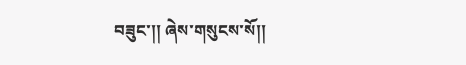བཟུང་།། ཞེས་གསུངས་སོ།།